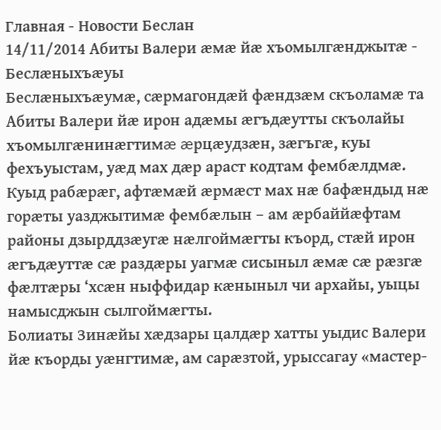Главная - Новости Беслан
14/11/2014 Абиты Валери æмæ йæ хъомылгæнджытæ - Беслæныхъæуы
Беслæныхъæумæ, сæрмагондæй фæндзæм скъоламæ та Абиты Валери йæ ирон адæмы æгъдæутты скъолайы хъомылгæнинæгтимæ æрцæудзæн, зæгъгæ, куы фехъуыстам, уæд мах дæр араст кодтам фембæлдмæ. Куыд рабæрæг, афтæмæй æрмæст мах нæ бафæндыд нæ горæты уазджытимæ фембæлын – ам æрбаййæфтам районы дзырддзæугæ нæлгоймæгты къорд, стæй ирон æгъдæуттæ сæ раздæры уагмæ сисыныл æмæ сæ рæзгæ фæлтæры ‘хсæн ныффидар кæныныл чи архайы, уыцы намысджын сылгоймæгты.
Болиаты Зинæйы хæдзары цалдæр хатты уыдис Валери йæ къорды уæнгтимæ, ам сарæзтой, урыссагау «мастер-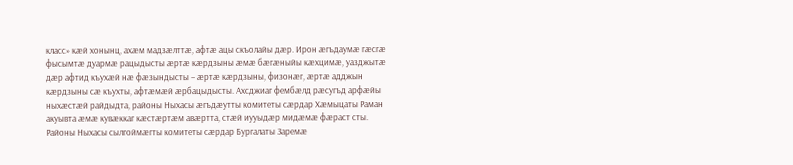класс» кæй хонынц, ахæм мадзæлттæ, афтæ ацы скъолайы дæр. Ирон æгъдаумæ гæсгæ фысымтæ дуармæ рацыдысты æртæ кæрдзыны æмæ бæгæныйы кæхцимæ, уазджытæ дæр афтид къухæй нæ фæзындысты – æртæ кæрдзыны, физонæг, æртæ адджын кæрдзыны сæ къухты, афтæмæй æрбацыдысты. Ахсджиаг фембæлд рæсугъд арфæйы ныхæстæй райдыдта, районы Ныхасы æгъдæутты комитеты сæрдар Хæмыцаты Раман акуывта æмæ кувæккаг кæстæртæм авæртта, стæй иууыдæр мидæмæ фæраст сты.
Районы Ныхасы сылгоймæгты комитеты сæрдар Бургалаты Заремæ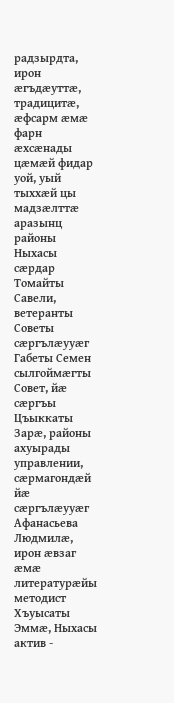радзырдта, ирон æгъдæуттæ, традицитæ, æфсарм æмæ фарн æхсæнады цæмæй фидар уой, уый тыххæй цы мадзæлттæ аразынц районы Ныхасы сæрдар Томайты Савели, ветеранты Советы сæргълæууæг Габеты Семен сылгоймæгты Совет, йæ сæргъы Цъыккаты Зарæ, районы ахуырады управлении, сæрмагондæй йæ сæргълæууæг Афанасьева Людмилæ, ирон æвзаг æмæ литературæйы методист Хъуысаты Эммæ, Ныхасы актив -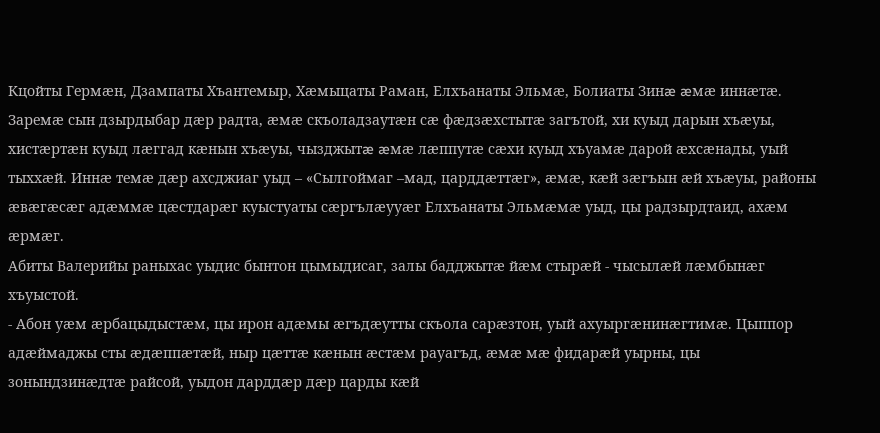Кцойты Гермæн, Дзампаты Хъантемыр, Хæмыцаты Раман, Елхъанаты Эльмæ, Болиаты Зинæ æмæ иннæтæ. Заремæ сын дзырдыбар дæр радта, æмæ скъоладзаутæн сæ фæдзæхстытæ загътой, хи куыд дарын хъæуы, хистæртæн куыд лæггад кæнын хъæуы, чызджытæ æмæ лæппутæ сæхи куыд хъуамæ дарой æхсæнады, уый тыххæй. Иннæ темæ дæр ахсджиаг уыд – «Сылгоймаг –мад, царддæттæг», æмæ, кæй зæгъын æй хъæуы, районы æвæгæсæг адæммæ цæстдарæг куыстуаты сæргълæууæг Елхъанаты Эльмæмæ уыд, цы радзырдтаид, ахæм æрмæг.
Абиты Валерийы раныхас уыдис бынтон цымыдисаг, залы бадджытæ йæм стырæй - чысылæй лæмбынæг хъуыстой.
- Абон уæм æрбацыдыстæм, цы ирон адæмы æгъдæутты скъола сарæзтон, уый ахуыргæнинæгтимæ. Цыппор адæймаджы сты æдæппæтæй, ныр цæттæ кæнын æстæм рауагъд, æмæ мæ фидарæй уырны, цы зонындзинæдтæ райсой, уыдон дарддæр дæр царды кæй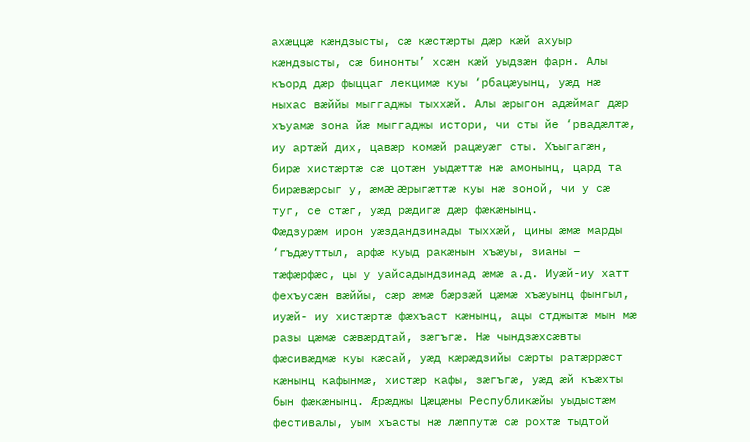ахæццæ кæндзысты, сæ кæстæрты дæр кæй ахуыр кæндзысты, сæ бинонты’ хсæн кæй уыдзæн фарн. Алы къорд дæр фыццаг лекцимæ куы ‘рбацæуынц, уæд нæ ныхас вæййы мыггаджы тыххæй. Алы æрыгон адæймаг дæр хъуамæ зона йæ мыггаджы истори, чи сты йе ‘рвадæлтæ, иу артæй дих, цавæр комæй рацæуæг сты. Хъыгагæн, бирæ хистæртæ сæ цотæн уыдæттæ нæ амонынц, цард та бирæвæрсыг у, æмæ æрыгæттæ куы нæ зоной, чи у сæ туг, се стæг, уæд рæдигæ дæр фæкæнынц.
Фæдзурæм ирон уæздандзинады тыххæй, цины æмæ марды ‘гъдæуттыл, арфæ куыд ракæнын хъæуы, зианы – тæфæрфæс, цы у уайсадындзинад æмæ а.д. Иуæй-иу хатт фехъусæн вæййы, сæр æмæ бæрзæй цæмæ хъæуынц фынгыл, иуæй- иу хистæртæ фæхъаст кæнынц, ацы стджытæ мын мæ разы цæмæ сæвæрдтай, зæгъгæ. Нæ чындзæхсæвты фæсивæдмæ куы кæсай, уæд кæрæдзийы сæрты ратæррæст кæнынц кафынмæ, хистæр кафы, зæгъгæ, уæд æй къæхты бын фæкæнынц. Æрæджы Цæцæны Республикæйы уыдыстæм фестивалы, уым хъасты нæ лæппутæ сæ рохтæ тыдтой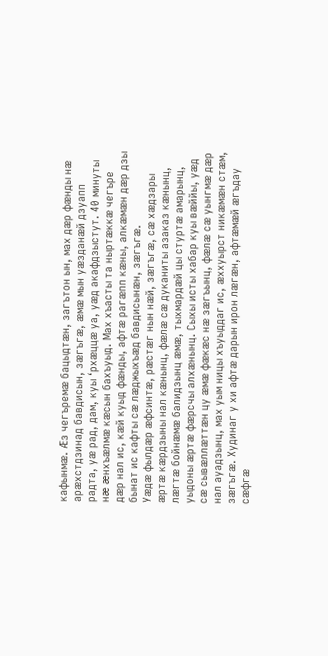кафынмæ. Æз чегъремæ бацыдтæн, загътон ын, мах дæр фæнды нæ арæхстдзинад бавдисын, зæгъгæ, æмæ мын уæзданæй дзуапп радта, уæ рад, дам, куы ‘рхæццæ уа, уæд акафдзыстут. 40 минуты нæ æнхъæлмæ кæсын бахъуыд. Мах хъасты та ныртæккæ чегъре дæр нал ис, кæй куыд фæнды, афтæ рагæпп кæны, алкæмæн дæр дзы бынат ис кафты сæ лæджыхъæд бавдисынæн, зæгъгæ.
Уæдæ фылдæр æфсинтæ, рæстæг нын нæй, зæгъгæ, сæ хæдзары æртæ кæрдзыны нал кæнынц, фæлæ сæ дуканиты азаказ кæнынц, лæгтæ бойнæмæ балидзынц æмæ, тыхмардæй цы стуртæ амарынц, уыдоны æртæ фæрсчы алхæнынц. Сыхы исты хабар куы вæййы, уæд сæ сывæллæттæн цу æмæ фæкæс нæ зæгъынц, фæлæ сæ уынгмæ дæр нал ауадзынц, мах уым ницы хъуыддаг ис, æххуырст никæмæн стæм, зæгъгæ. Худинаг у хи афтæ дарын ирон лæгæн, афтæмæй æгъдау сæфгæ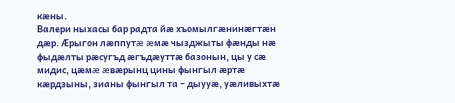кæны.
Валери ныхасы бар радта йæ хъомылгæнинæгтæн дæр. Æрыгон лæппутæ æмæ чызджыты фæнды нæ фыдæлты рæсугъд æгъдæуттæ базонын, цы у сæ мидис, цæмæ æвæрынц цины фынгыл æртæ кæрдзыны, зианы фынгыл та – дыууæ, уæливыхтæ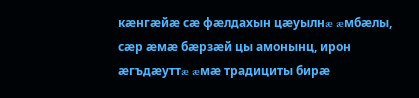кæнгæйæ сæ фæлдахын цæуылнæ æмбæлы, сæр æмæ бæрзæй цы амонынц, ирон æгъдæуттæ æмæ традициты бирæ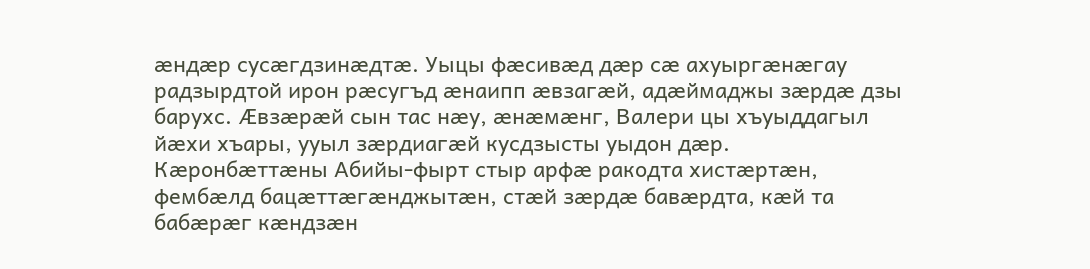æндæр сусæгдзинæдтæ. Уыцы фæсивæд дæр сæ ахуыргæнæгау радзырдтой ирон рæсугъд æнаипп æвзагæй, адæймаджы зæрдæ дзы барухс. Æвзæрæй сын тас нæу, æнæмæнг, Валери цы хъуыддагыл йæхи хъары, ууыл зæрдиагæй кусдзысты уыдон дæр.
Кæронбæттæны Абийы-фырт стыр арфæ ракодта хистæртæн, фембæлд бацæттæгæнджытæн, стæй зæрдæ бавæрдта, кæй та бабæрæг кæндзæн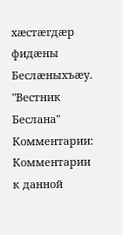хæстæгдæр фидæны Беслæныхъæу.
"Вестник Беслана"
Комментарии:
Комментарии к данной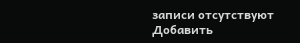записи отсутствуют
Добавить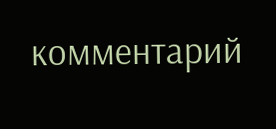комментарий